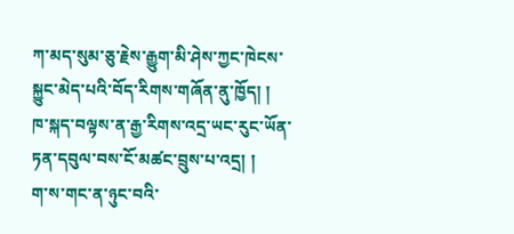ཀ་མད་སུམ་ཅུ་རྗེས་རྒྱུག་མི་ཤེས་ཀྱང་ཁེངས་སྐྱུང་མེད་པའི་བོད་རིགས་གཞོན་ནུ་ཁྱོད། །
ཁ་སྐད་བལྟས་ན་རྒྱ་རིགས་འདྲ་ཡང་རུང་ཡོན་ཏན་དབུལ་བས་ངོ་མཚང་བྲུས་པ་འདྲ། །
ག་ས་གང་ན་ཉུང་བའི་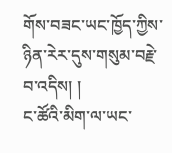གོས་བཟང་ཡང་ཁྱོད་ཀྱིས་ཉིན་རེར་དུས་གསུམ་བརྗེ་བ་འདིས། །
ང་ཚོའི་མིག་ལ་ཡང་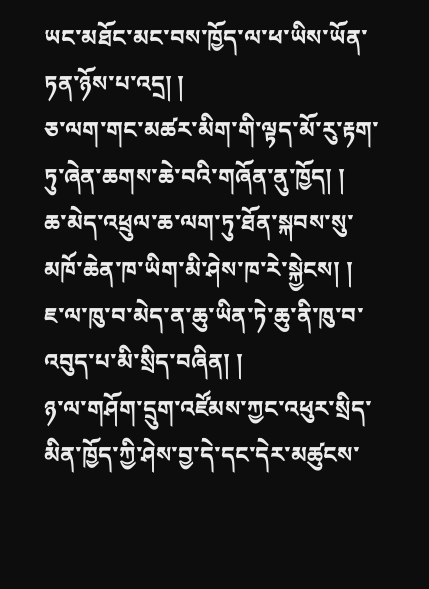ཡང་མཐོང་མང་བས་ཁྱོད་ལ་ཕ་ཡིས་ཡོན་ཏན་ཉོས་པ་འདྲ། །
ཅ་ལག་གང་མཚར་མིག་གི་ལྟད་མོ་རུ་རྟག་ཏུ་ཞེན་ཆགས་ཆེ་བའི་གཞོན་ནུ་ཁྱོད། །
ཆ་མེད་འཕྲུལ་ཆ་ལག་ཏུ་ཐོན་སྐབས་སུ་མཁོ་ཆེན་ཁ་ཡིག་མི་ཤེས་ཁ་རེ་སྐྱེངས། །
ཇ་ལ་ཁུ་བ་མེད་ན་ཆུ་ཡིན་ཏེ་ཆུ་ནི་ཁུ་བ་འབུད་པ་མི་སྲིད་བཞིན། །
ཉ་ལ་གཤོག་དྲུག་འཛོམས་ཀྱང་འཕུར་སྲིད་མིན་ཁྱོད་ཀྱི་ཤེས་བྱ་དེ་དང་དེར་མཚུངས་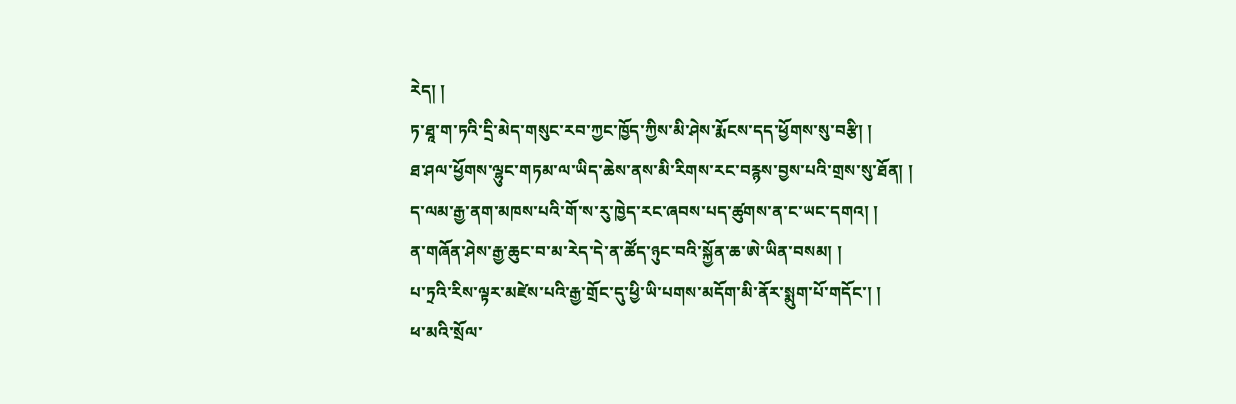རེད། །
ཏ་ཐཱ་ག་ཏའི་དྲི་མེད་གསུང་རབ་ཀྱང་ཁྱོད་ཀྱིས་མི་ཤེས་རྨོངས་དད་ཕྱོགས་སུ་བརྩི། །
ཐ་ཤལ་ཕྱོགས་ལྷུང་གཏམ་ལ་ཡིད་ཆེས་ནས་མི་རིགས་རང་བརྙས་བྱས་པའི་གྲས་སུ་ཐོན། །
ད་ལམ་རྒྱ་ནག་མཁས་པའི་གོ་ས་རུ་ཁྱེད་རང་ཞབས་པད་ཚུགས་ན་ང་ཡང་དགའ། །
ན་གཞོན་ཤེས་རྒྱ་ཆུང་བ་མ་རེད་དེ་ན་ཚོད་ཉུང་བའི་སྐྱོན་ཆ་ཨེ་ཡིན་བསམ། །
པ་ཏྲའི་རིས་ལྟར་མཛེས་པའི་རྒྱ་གྲོང་དུ་ཕྱི་ཡི་པགས་མདོག་མི་ནོར་སྨུག་པོ་གདོང་། །
ཕ་མའི་སྲོལ་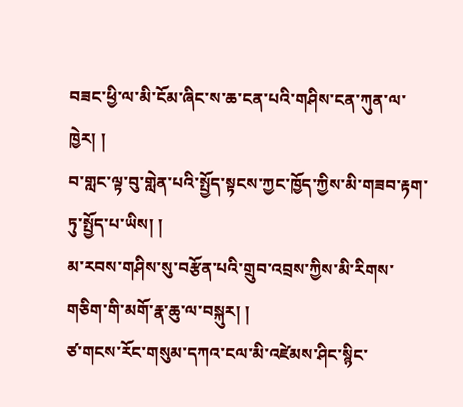བཟང་ཕྱི་ལ་མི་ངོམ་ཞིང་ས་ཆ་ངན་པའི་གཤིས་ངན་ཀུན་ལ་ཁྱེར། །
བ་གླང་ལྟ་བུ་གླེན་པའི་སྤྱོད་སྟངས་ཀྱང་ཁྱོད་ཀྱིས་མི་གཟབ་རྟག་ཏུ་སྤྱོད་པ་ཡིས། །
མ་རབས་གཤིས་སུ་བརྩོན་པའི་གྲུབ་འབྲས་ཀྱིས་མི་རིགས་གཅིག་གི་མགོ་རྣ་ཆུ་ལ་བསྐུར། །
ཙ་གངས་རོང་གསུམ་དཀའ་ངལ་མི་འཛེམས་ཤིང་སྙིང་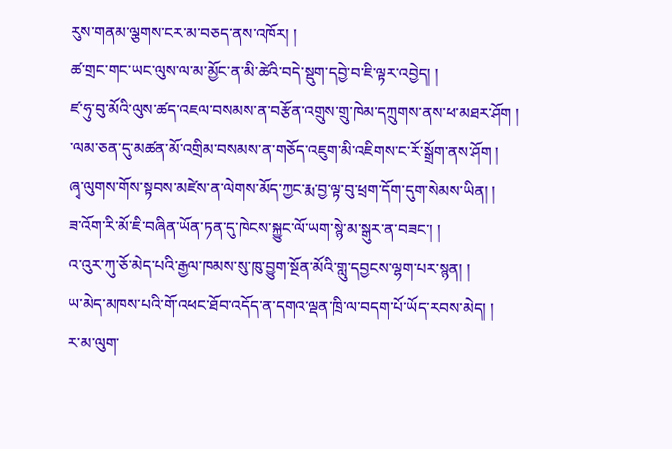རུས་གནམ་ལྕགས་ངར་མ་བཅད་ནས་འཁོར། །
ཚ་གྲང་གང་ཡང་ལུས་ལ་མ་མྱོང་ན་མི་ཚེའི་བདེ་སྡུག་དབྱེ་བ་ཇི་ལྟར་འབྱེད། །
ཛ་ཧུ་བུ་མོའི་ལུས་ཚད་འཇལ་བསམས་ན་བརྩོན་འགྲུས་གྲུ་ཁེམ་དཀྲུགས་ནས་ཕ་མཐར་ཤོག །
་ལམ་ཅན་དུ་མཚན་མོ་འགྲིམ་བསམས་ན་གཅོད་འཇུག་མི་འཇིགས་ང་རོ་སྒྲོག་ནས་ཤོག །
ཞྭ་ལུགས་གོས་སྟབས་མཛེས་ན་ལེགས་མོད་ཀྱང་རྨ་བྱ་ལྟ་བུ་ཕྲག་དོག་དུག་སེམས་ཡིན། །
ཟ་འོག་རི་མོ་ཇི་བཞིན་ཡོན་ཏན་དུ་ཁེངས་སྐྱུང་ལོ་ཡག་སྙེ་མ་སྒུར་ན་བཟང་། །
འ་འུར་ཀུ་ཅོ་མེད་པའི་རྒྱལ་ཁམས་སུ་ཁུ་བྱུག་སྔོན་མོའི་གླུ་དབྱངས་ལྷག་པར་སྙན། །
ཡ་མེད་མཁས་པའི་གོ་འཕང་ཐོབ་འདོད་ན་དགའ་ལྡན་ཁྲི་ལ་བདག་པོ་ཡོད་རབས་མེད། །
ར་མ་ལུག་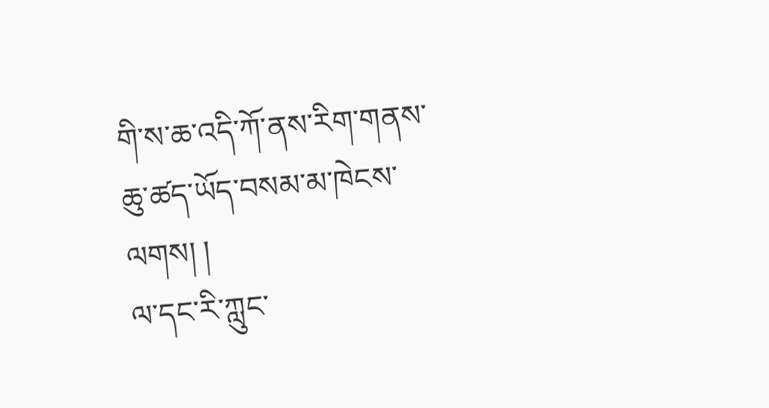གི་ས་ཆ་འདི་ཀོ་ནས་རིག་གནས་ཆུ་ཚད་ཡོད་བསམ་མ་ཁེངས་ལགས། །
ལ་དང་རི་ཀླུང་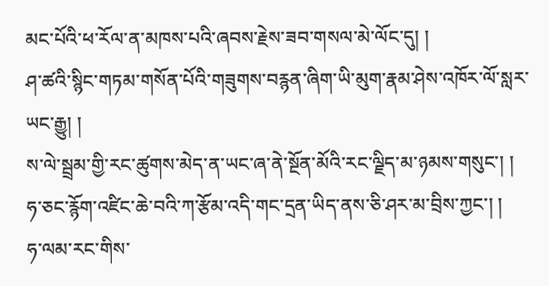མང་པོའི་ཕ་རོལ་ན་མཁས་པའི་ཞབས་རྗེས་ཟབ་གསལ་མེ་ལོང་དུ། །
ཤ་ཚའི་སྙིང་གཏམ་གསོན་པོའི་གཟུགས་བརྙན་ཞིག་ཡི་མུག་རྣམ་ཤེས་འཁོར་ལོ་སླར་ཡང་རྒྱུ། །
ས་ལེ་སྦྲམ་གྱི་རང་ཚུགས་མེད་ན་ཡང་ཞ་ནེ་སྔོན་མོའི་རང་ལྗིད་མ་ཉམས་གསུང་། །
ཧ་ཅང་རྙོག་འཛིང་ཆེ་བའི་ཀ་རྩོམ་འདི་གང་དྲན་ཡིད་ནས་ཅི་ཤར་མ་བྲིས་ཀྱང་། །
ཧ་ལམ་རང་གིས་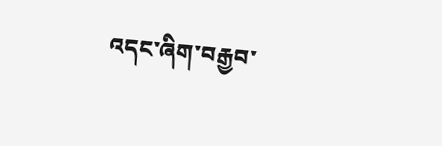འདང་ཞིག་བརྒྱབ་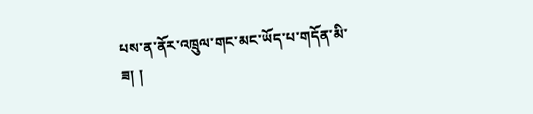པས་ན་ནོར་འཁྲུལ་གང་མང་ཡོད་པ་གདོན་མི་ཟ། །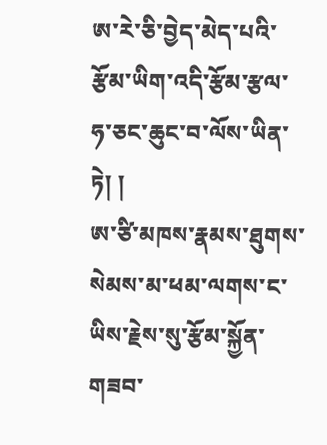ཨ་རེ་ཅི་བྱེད་མེད་པའི་རྩོམ་ཡིག་འདི་རྩོམ་རྩལ་ཧ་ཅང་ཆུང་བ་ལོས་ཡིན་ཏེ། །
ཨ་ཙི་མཁས་རྣམས་ཐུགས་སེམས་མ་ཕམ་ལགས་ང་ཡིས་རྗེས་སུ་རྩོམ་སྐྱོན་གཟབ་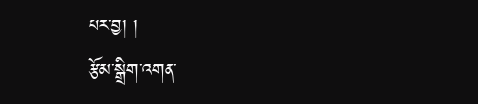པར་བྱ། །
རྩོམ་སྒྲིག་འགན་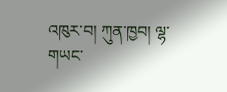འཁུར་བ། ཀུན་ཁྱབ། ལྷ་གཡང་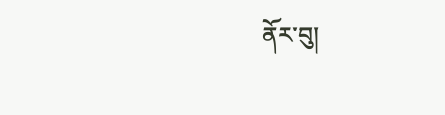ནོར་བུ།